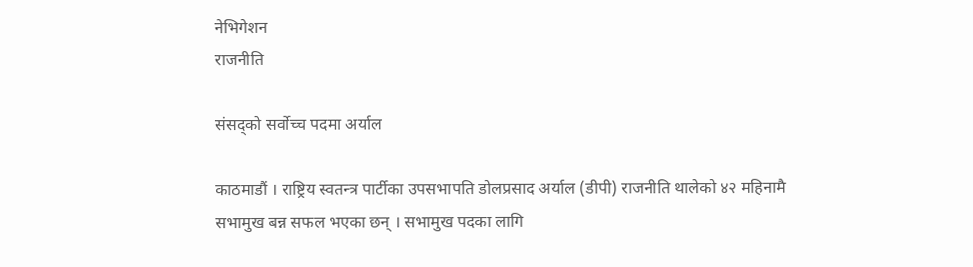नेभिगेशन
राजनीति

संसद्को सर्वोच्च पदमा अर्याल

काठमाडौं । राष्ट्रिय स्वतन्त्र पार्टीका उपसभापति डोलप्रसाद अर्याल (डीपी) राजनीति थालेको ४२ महिनामै  सभामुख बन्न सफल भएका छन् । सभामुख पदका लागि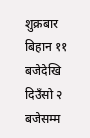शुक्रबार बिहान ११ बजेदेखि दिउँसो २ बजेसम्म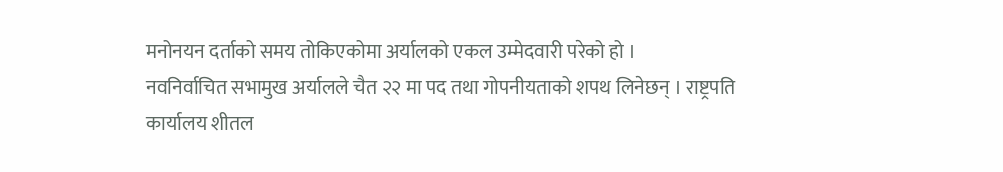मनोनयन दर्ताको समय तोकिएकोमा अर्यालको एकल उम्मेदवारी परेको हो ।
नवनिर्वाचित सभामुख अर्यालले चैत २२ मा पद तथा गोपनीयताको शपथ लिनेछन् । राष्ट्रपति कार्यालय शीतल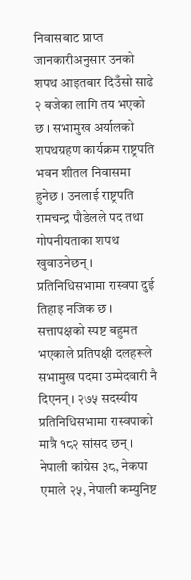निवासबाट प्राप्त जानकारीअनुसार उनको शपथ आइतबार दिउँसो साढे २ बजेका लागि तय भएको छ । सभामुख अर्यालको शपथग्रहण कार्यक्रम राष्ट्रपति भवन शीतल निवासमा हुनेछ । उनलाई राष्ट्रपति रामचन्द्र पौडेलले पद तथा गोपनीयताका शपथ खुवाउनेछन् ।
प्रतिनिधिसभामा रास्वपा दुई तिहाइ नजिक छ । सत्तापक्षको स्पष्ट बहुमत भएकाले प्रतिपक्षी दलहरूले सभामुख पदमा उम्मेदवारी नै दिएनन् । २७५ सदस्यीय प्रतिनिधिसभामा रास्वपाको मात्रै १८२ सांसद छन् । नेपाली कांग्रेस ३८, नेकपा एमाले २५, नेपाली कम्युनिष्ट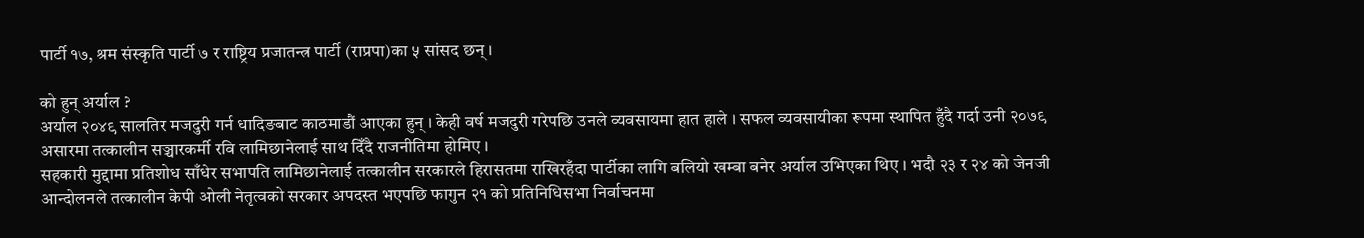पार्टी १७, श्रम संस्कृति पार्टी ७ र राष्ट्रिय प्रजातन्त्र पार्टी (राप्रपा)का ५ सांसद छन् ।

को हुन् अर्याल ?
अर्याल २०४९ सालतिर मजदुरी गर्न धादिङबाट काठमाडौं आएका हुन् । केही वर्ष मजदुरी गरेपछि उनले व्यवसायमा हात हाले । सफल व्यवसायीका रूपमा स्थापित हुँदै गर्दा उनी २०७९ असारमा तत्कालीन सञ्चारकर्मी रवि लामिछानेलाई साथ दिँदै राजनीतिमा होमिए ।
सहकारी मुद्दामा प्रतिशोध साँधेर सभापति लामिछानेलाई तत्कालीन सरकारले हिरासतमा राखिरहँदा पार्टीका लागि बलियो खम्बा बनेर अर्याल उभिएका थिए । भदौ २३ र २४ को जेनजी आन्दोलनले तत्कालीन केपी ओली नेतृत्वको सरकार अपदस्त भएपछि फागुन २१ को प्रतिनिधिसभा निर्वाचनमा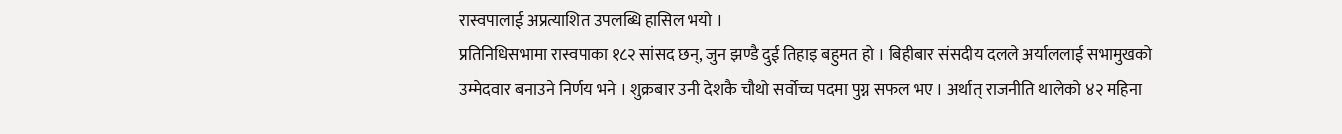रास्वपालाई अप्रत्याशित उपलब्धि हासिल भयो ।
प्रतिनिधिसभामा रास्वपाका १८२ सांसद छन्, जुन झण्डै दुई तिहाइ बहुमत हो । बिहीबार संसदीय दलले अर्याललाई सभामुखको उम्मेदवार बनाउने निर्णय भने । शुक्रबार उनी देशकै चौथो सर्वोच्च पदमा पुग्न सफल भए । अर्थात् राजनीति थालेको ४२ महिना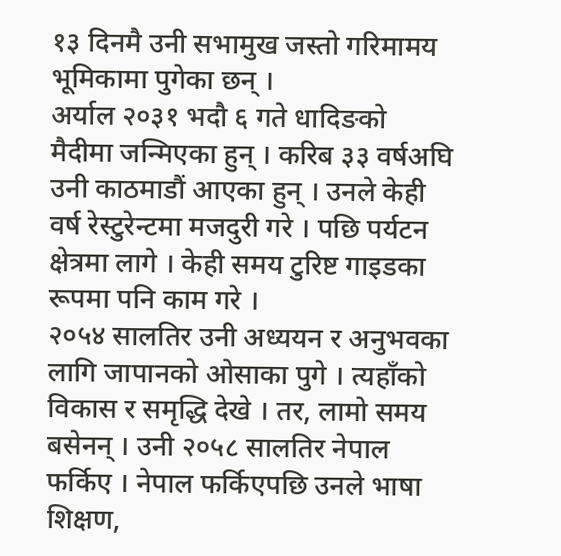१३ दिनमै उनी सभामुख जस्तो गरिमामय भूमिकामा पुगेका छन् ।
अर्याल २०३१ भदौ ६ गते धादिङको मैदीमा जन्मिएका हुन् । करिब ३३ वर्षअघि उनी काठमाडौं आएका हुन् । उनले केही वर्ष रेस्टुरेन्टमा मजदुरी गरे । पछि पर्यटन क्षेत्रमा लागे । केही समय टुरिष्ट गाइडका रूपमा पनि काम गरे ।
२०५४ सालतिर उनी अध्ययन र अनुभवका लागि जापानको ओसाका पुगे । त्यहाँको विकास र समृद्धि देखे । तर, लामो समय बसेनन् । उनी २०५८ सालतिर नेपाल फर्किए । नेपाल फर्किएपछि उनले भाषा शिक्षण,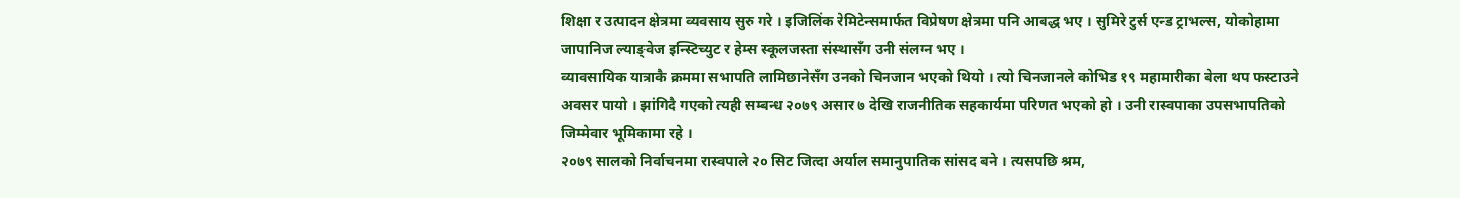शिक्षा र उत्पादन क्षेत्रमा व्यवसाय सुरु गरे । इजिलिंक रेमिटेन्समार्फत विप्रेषण क्षेत्रमा पनि आबद्ध भए । सुमिरे टुर्स एन्ड ट्राभल्स, योकोहामा जापानिज ल्याङ्वेज इन्स्टिच्युट र हेम्स स्कूलजस्ता संस्थासँग उनी संलग्न भए ।
व्यावसायिक यात्राकै क्रममा सभापति लामिछानेसँग उनको चिनजान भएको थियो । त्यो चिनजानले कोभिड १९ महामारीका बेला थप फस्टाउने अवसर पायो । झांगिदै गएको त्यही सम्बन्ध २०७९ असार ७ देखि राजनीतिक सहकार्यमा परिणत भएको हो । उनी रास्वपाका उपसभापतिको जिम्मेवार भूमिकामा रहे ।
२०७९ सालको निर्वाचनमा रास्वपाले २० सिट जित्दा अर्याल समानुपातिक सांसद बने । त्यसपछि श्रम,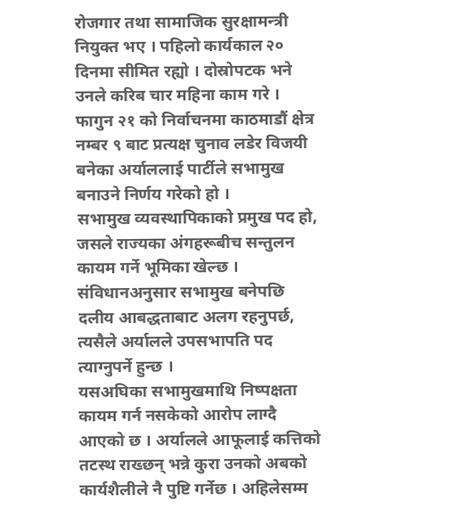रोजगार तथा सामाजिक सुरक्षामन्त्री नियुक्त भए । पहिलो कार्यकाल २० दिनमा सीमित रह्यो । दोस्रोपटक भने उनले करिब चार महिना काम गरे । फागुन २१ को निर्वाचनमा काठमाडौं क्षेत्र नम्बर ९ बाट प्रत्यक्ष चुनाव लडेर विजयी बनेका अर्याललाई पार्टीले सभामुख बनाउने निर्णय गरेको हो ।
सभामुख व्यवस्थापिकाको प्रमुख पद हो, जसले राज्यका अंगहरूबीच सन्तुलन कायम गर्ने भूमिका खेल्छ । संविधानअनुसार सभामुख बनेपछि दलीय आबद्धताबाट अलग रहनुपर्छ, त्यसैले अर्यालले उपसभापति पद त्याग्नुपर्ने हुन्छ ।
यसअघिका सभामुखमाथि निष्पक्षता कायम गर्न नसकेको आरोप लाग्दै आएको छ । अर्यालले आफूलाई कत्तिको तटस्थ राख्छन् भन्ने कुरा उनको अबको कार्यशैलीले नै पुष्टि गर्नेछ । अहिलेसम्म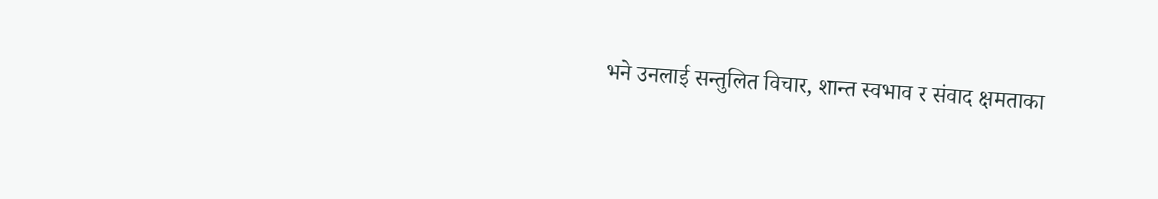भने उनलाई सन्तुलित विचार, शान्त स्वभाव र संवाद क्षमताका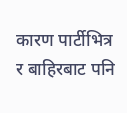कारण पार्टीभित्र र बाहिरबाट पनि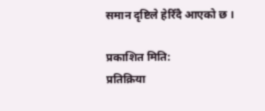समान दृष्टिले हेरिँदै आएको छ ।

प्रकाशित मिति:
प्रतिक्रिया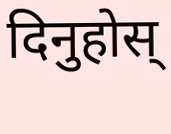दिनुहोस्